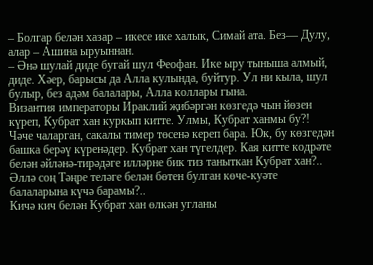– Болгар белән хазар – икесе ике халык, Симай ата. Без— Дулу, алар – Ашина ыруыннан.
– Әнә шулай диде бугай шул Феофан. Ике ыру тыныша алмый, диде. Хәер, барысы да Алла кулында, буйтур. Ул ни кыла, шул булыр, без адәм балалары, Алла коллары гына.
Византия императоры Ираклий җибәргән көзгедә чын йөзен күреп, Кубрат хан куркып китте. Улмы, Кубрат ханмы бу?! Чәче чаларган, сакалы тимер төсенә кереп бара. Юк, бу көзгедән башка берәү күренәдер. Кубрат хан түгелдер. Кая китте кодрәте белән әйләнә-тирәдәге илләрне бик тиз таныткан Кубрат хан?.. Әллә соң Тәңре теләге белән бөтен булган көче-куәте балаларына күчә барамы?..
Кичә кич белән Кубрат хан өлкән угланы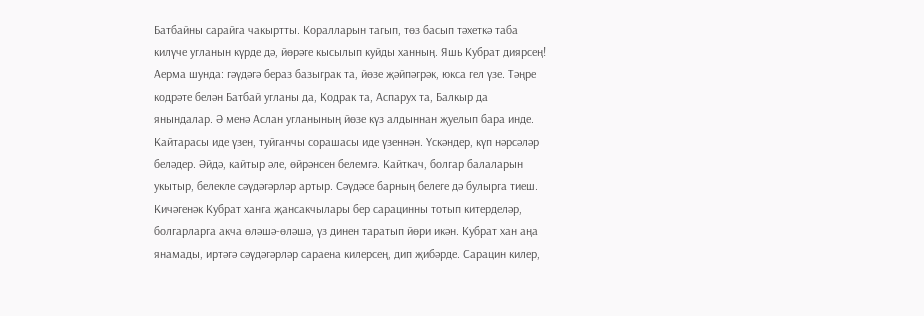Батбайны сарайга чакыртты. Коралларын тагып, төз басып тәхеткә таба килүче угланын күрде дә, йөрәге кысылып куйды ханның. Яшь Кубрат диярсең! Аерма шунда: гәүдәгә бераз базыграк та, йөзе җәйпәгрәк, юкса гел үзе. Тәңре кодрәте белән Батбай угланы да, Кодрак та, Аспарух та, Балкыр да янындалар. Ә менә Аслан угланының йөзе күз алдыннан җуелып бара инде. Кайтарасы иде үзен, туйганчы сорашасы иде үзеннән. Үскәндер, күп нәрсәләр беләдер. Әйдә, кайтыр әле, өйрәнсен белемгә. Кайткач, болгар балаларын укытыр, белекле сәүдәгәрләр артыр. Сәүдәсе барның белеге дә булырга тиеш.
Кичәгенәк Кубрат ханга җансакчылары бер сарацинны тотып китерделәр, болгарларга акча өләшә-өләшә, үз динен таратып йөри икән. Кубрат хан аңа янамады, иртәгә сәүдәгәрләр сараена килерсең, дип җибәрде. Сарацин килер,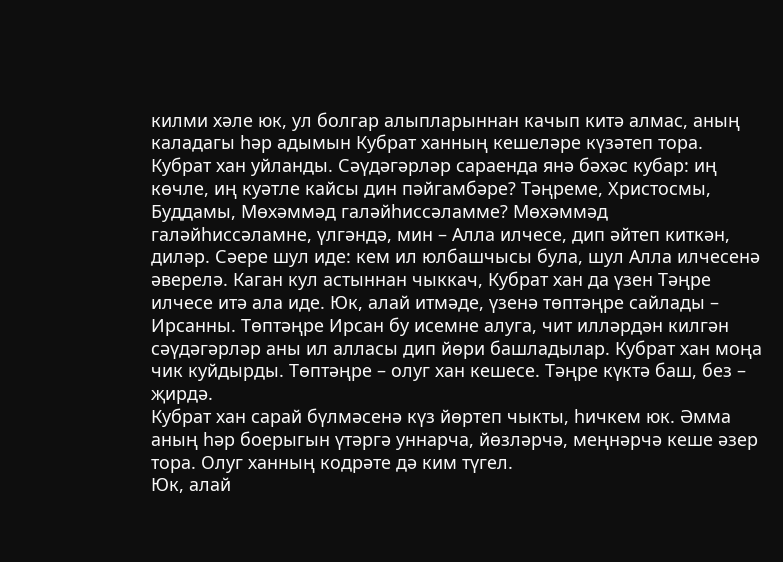килми хәле юк, ул болгар алыпларыннан качып китә алмас, аның каладагы һәр адымын Кубрат ханның кешеләре күзәтеп тора.
Кубрат хан уйланды. Сәүдәгәрләр сараенда янә бәхәс кубар: иң көчле, иң куәтле кайсы дин пәйгамбәре? Тәңреме, Христосмы, Буддамы, Мөхәммәд галәйһиссәламме? Мөхәммәд галәйһиссәламне, үлгәндә, мин – Алла илчесе, дип әйтеп киткән, диләр. Сәере шул иде: кем ил юлбашчысы була, шул Алла илчесенә әверелә. Каган кул астыннан чыккач, Кубрат хан да үзен Тәңре илчесе итә ала иде. Юк, алай итмәде, үзенә төптәңре сайлады – Ирсанны. Төптәңре Ирсан бу исемне алуга, чит илләрдән килгән сәүдәгәрләр аны ил алласы дип йөри башладылар. Кубрат хан моңа чик куйдырды. Төптәңре – олуг хан кешесе. Тәңре күктә баш, без – җирдә.
Кубрат хан сарай бүлмәсенә күз йөртеп чыкты, һичкем юк. Әмма аның һәр боерыгын үтәргә уннарча, йөзләрчә, меңнәрчә кеше әзер тора. Олуг ханның кодрәте дә ким түгел.
Юк, алай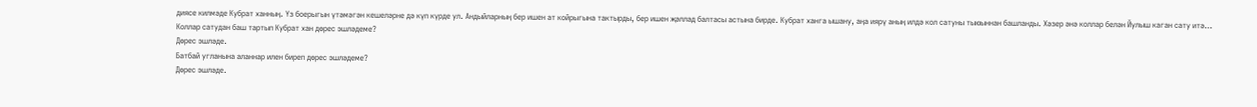диясе килмәде Кубрат ханның. Үз боерыгын үтәмәгән кешеләрне дә күп күрде ул. Андыйларның бер ишен ат койрыгына тактырды, бер ишен җәллад балтасы астына бирде. Кубрат ханга ышану, аңа иярү аның илдә кол сатуны тыюыннан башланды. Хәзер әнә коллар белән Йулыш каган сату итә…
Коллар сатудан баш тартып Кубрат хан дөрес эшләдеме?
Дөрес эшләде.
Батбай угланына аланнар илен биреп дөрес эшләдеме?
Дөрес эшләде.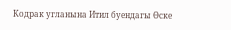Кодрак угланына Итил буендагы Өске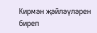Кирмән җәйләүләрен биреп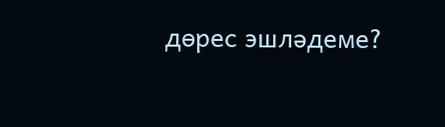дөрес эшләдеме?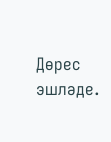Дөрес эшләде.